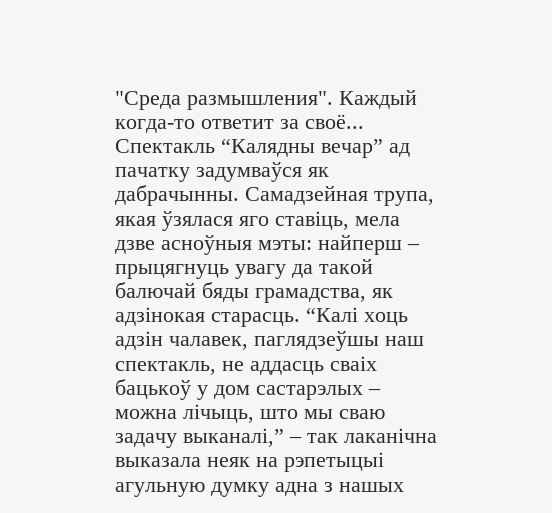"Среда размышления". Каждый когда-то ответит за своё...
Спектакль “Калядны вечар” ад пачатку задумваўся як дабрачынны. Самадзейная трупа, якая ўзялася яго ставіць, мела дзве асноўныя мэты: найперш – прыцягнуць увагу да такой балючай бяды грамадства, як адзінокая старасць. “Калі хоць адзін чалавек, паглядзеўшы наш спектакль, не аддасць сваіх бацькоў у дом састарэлых – можна лічыць, што мы сваю задачу выканалі,” – так лаканічна выказала неяк на рэпетыцыі агульную думку адна з нашых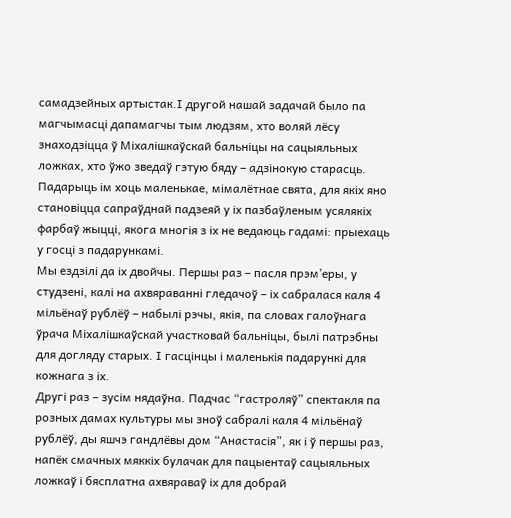самадзейных артыстак.І другой нашай задачай было па магчымасці дапамагчы тым людзям, хто воляй лёсу знаходзіцца ў Міхалішкаўскай бальніцы на сацыяльных ложках, хто ўжо зведаў гэтую бяду – адзінокую старасць. Падарыць ім хоць маленькае, мімалётнае свята, для якіх яно становіцца сапраўднай падзеяй у іх пазбаўленым усялякіх фарбаў жыцці, якога многія з іх не ведаюць гадамі: прыехаць у госці з падарункамі.
Мы ездзілі да іх двойчы. Першы раз – пасля прэм’еры, у студзені, калі на ахвяраванні гледачоў – іх сабралася каля 4 мільёнаў рублёў – набылі рэчы, якія, па словах галоўнага ўрача Міхалішкаўскай участковай бальніцы, былі патрэбны для догляду старых. І гасцінцы і маленькія падарункі для кожнага з іх.
Другі раз – зусім нядаўна. Падчас “гастроляў” спектакля па розных дамах культуры мы зноў сабралі каля 4 мільёнаў рублёў, ды яшчэ гандлёвы дом “Анастасія”, як і ў першы раз, напёк смачных мяккіх булачак для пацыентаў сацыяльных ложкаў і бясплатна ахвяраваў іх для добрай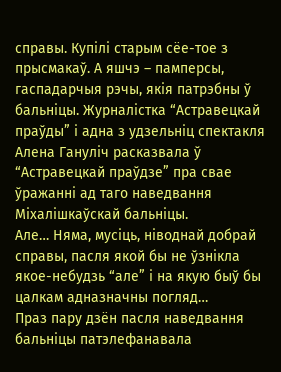справы. Купілі старым сёе-тое з прысмакаў. А яшчэ – памперсы, гаспадарчыя рэчы, якія патрэбны ў бальніцы. Журналістка “Астравецкай праўды” і адна з удзельніц спектакля Алена Гануліч расказвала ў “Астравецкай праўдзе” пра свае ўражанні ад таго наведвання Міхалішкаўскай бальніцы.
Але… Няма, мусіць, ніводнай добрай справы, пасля якой бы не ўзнікла якое-небудзь “але” і на якую быў бы цалкам адназначны погляд…
Праз пару дзён пасля наведвання бальніцы патэлефанавала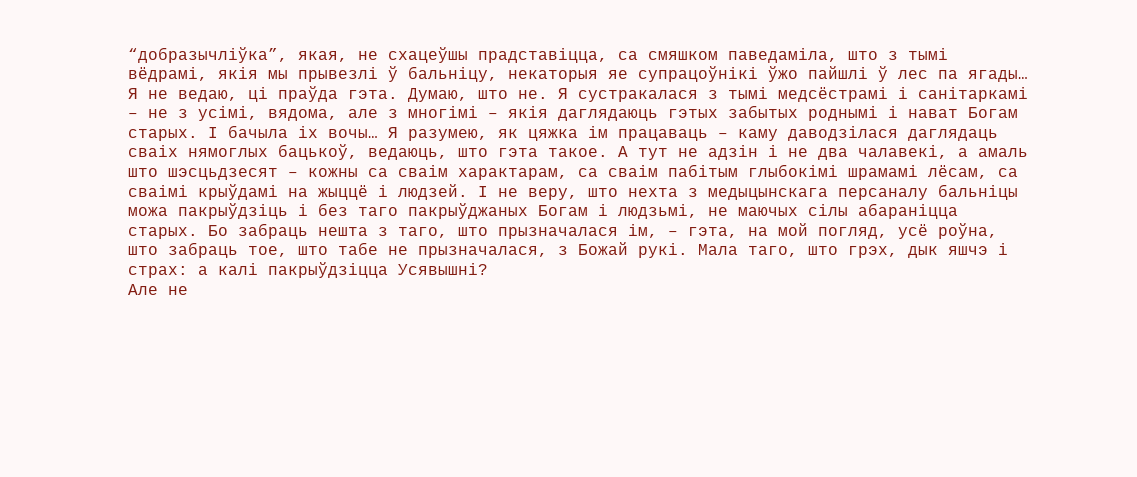“добразычліўка”, якая, не схацеўшы прадставіцца, са смяшком паведаміла, што з тымі вёдрамі, якія мы прывезлі ў бальніцу, некаторыя яе супрацоўнікі ўжо пайшлі ў лес па ягады…
Я не ведаю, ці праўда гэта. Думаю, што не. Я сустракалася з тымі медсёстрамі і санітаркамі – не з усімі, вядома, але з многімі – якія даглядаюць гэтых забытых роднымі і нават Богам старых. І бачыла іх вочы… Я разумею, як цяжка ім працаваць – каму даводзілася даглядаць сваіх нямоглых бацькоў, ведаюць, што гэта такое. А тут не адзін і не два чалавекі, а амаль што шэсцьдзесят – кожны са сваім характарам, са сваім пабітым глыбокімі шрамамі лёсам, са сваімі крыўдамі на жыццё і людзей. І не веру, што нехта з медыцынскага персаналу бальніцы можа пакрыўдзіць і без таго пакрыўджаных Богам і людзьмі, не маючых сілы абараніцца старых. Бо забраць нешта з таго, што прызначалася ім, – гэта, на мой погляд, усё роўна, што забраць тое, што табе не прызначалася, з Божай рукі. Мала таго, што грэх, дык яшчэ і страх: а калі пакрыўдзіцца Усявышні?
Але не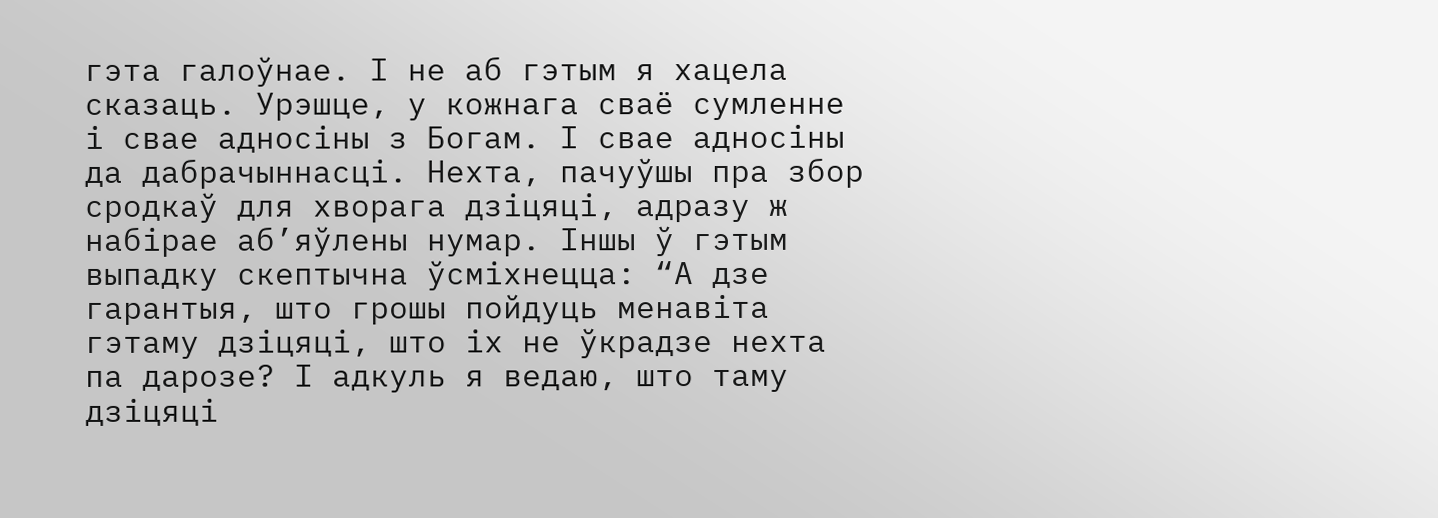гэта галоўнае. І не аб гэтым я хацела сказаць. Урэшце, у кожнага сваё сумленне і свае адносіны з Богам. І свае адносіны да дабрачыннасці. Нехта, пачуўшы пра збор сродкаў для хворага дзіцяці, адразу ж набірае аб’яўлены нумар. Іншы ў гэтым выпадку скептычна ўсміхнецца: “А дзе гарантыя, што грошы пойдуць менавіта гэтаму дзіцяці, што іх не ўкрадзе нехта па дарозе? І адкуль я ведаю, што таму дзіцяці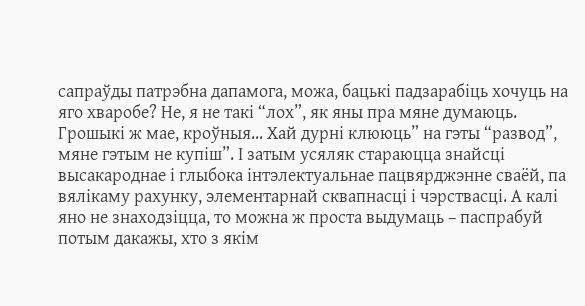сапраўды патрэбна дапамога, можа, бацькі падзарабіць хочуць на яго хваробе? Не, я не такі “лох”, як яны пра мяне думаюць. Грошыкі ж мае, кроўныя… Хай дурні клююць” на гэты “развод”, мяне гэтым не купіш”. І затым усяляк стараюцца знайсці высакароднае і глыбока інтэлектуальнае пацвярджэнне сваёй, па вялікаму рахунку, элементарнай сквапнасці і чэрствасці. А калі яно не знаходзіцца, то можна ж проста выдумаць – паспрабуй потым дакажы, хто з якім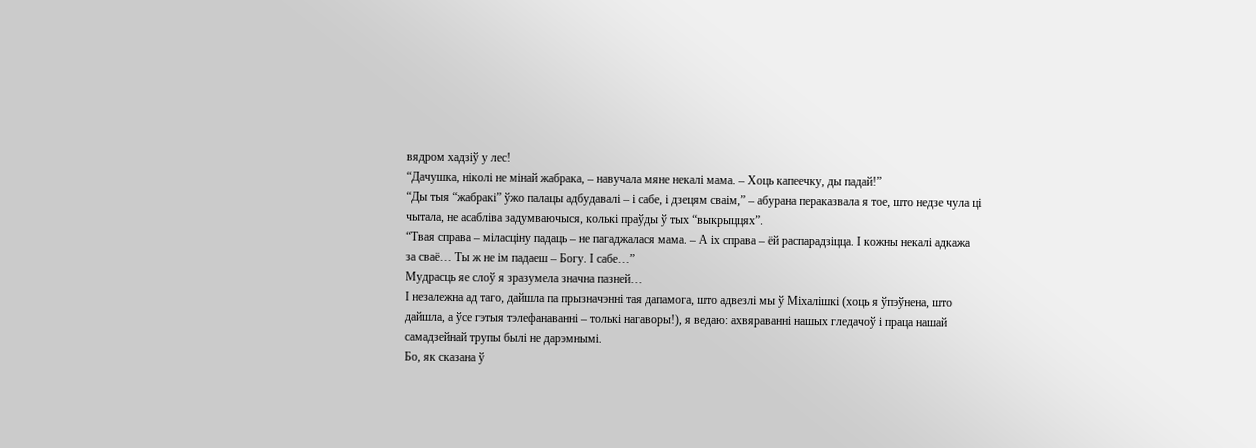вядром хадзіў у лес!
“Дачушка, ніколі не мінай жабрака, – навучала мяне некалі мама. – Хоць капеечку, ды падай!”
“Ды тыя “жабракі” ўжо палацы адбудавалі – і сабе, і дзецям сваім,” – абурана пераказвала я тое, што недзе чула ці чытала, не асабліва задумваючыся, колькі праўды ў тых “выкрыццях”.
“Твая справа – міласціну падаць – не пагаджалася мама. – А іх справа – ёй распарадзіцца. І кожны некалі адкажа за сваё… Ты ж не ім падаеш – Богу. І сабе…”
Мудрасць яе слоў я зразумела значна пазней…
І незалежна ад таго, дайшла па прызначэнні тая дапамога, што адвезлі мы ў Міхалішкі (хоць я ўпэўнена, што дайшла, а ўсе гэтыя тэлефанаванні – толькі нагаворы!), я ведаю: ахвяраванні нашых гледачоў і праца нашай самадзейнай трупы былі не дарэмнымі.
Бо, як сказана ў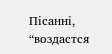Пісанні, “воздастся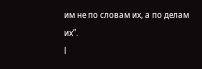им не по словам их, а по делам их”.
І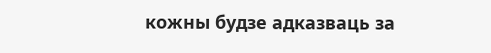кожны будзе адказваць за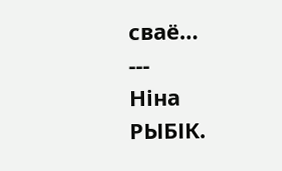сваё…
---
Ніна РЫБІК.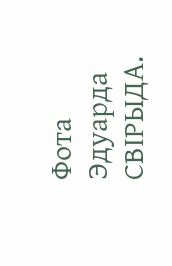Фота Эдуарда СВІРЫДА.